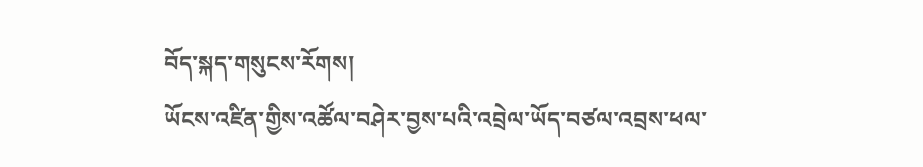བོད་སྐད་གསུངས་རོགས།
ཡོངས་འཛིན་གྱིས་འཚོལ་བཤེར་བྱས་པའི་འབྲེལ་ཡོད་བཙལ་འབྲས་ཕལ་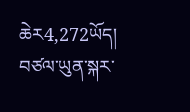ཆེར4,272ཡོད། བཙལ་ཡུན་སྐར་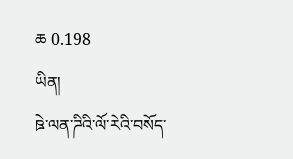ཆ 0.198
ཡིན།
ཋེ་ལན་ཌིའི་ལོ་རེའི་བསོད་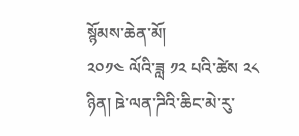སྙོམས་ཆེན་མོ།
༢༠༡༤ ལོའི་ཟླ ༡༢ པའི་ཚེས ༢༨ ཉིན། ཋེ་ལན་ཌིའི་ཆིང་མེ་རུ་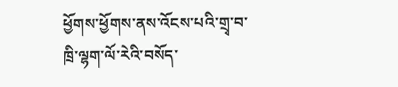ཕྱོགས་ཕྱོགས་ནས་འོངས་པའི་གྲྭ་བ་ཁྲི་ལྷག་ལོ་རེའི་བསོད་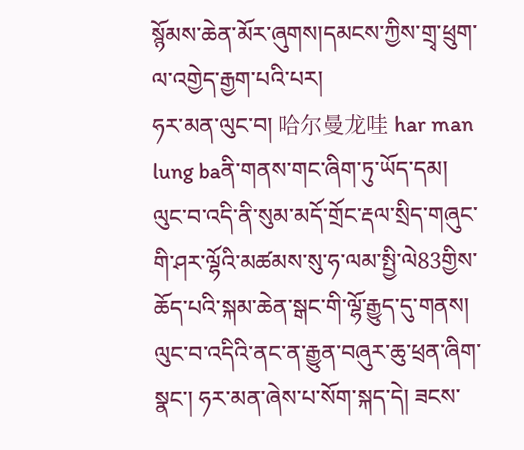སྙོམས་ཆེན་མོར་ཞུགས།དམངས་ཀྱིས་གྲྭ་ཕྲུག་ལ་འགྱེད་རྒྱག་པའི་པར།
ཧར་མན་ལུང་བ། 哈尔曼龙哇 har man lung baནི་གནས་གང་ཞིག་ཏུ་ཡོད་དམ།
ལུང་བ་འདི་ནི་སུམ་མདོ་གྲོང་རྡལ་སྲིད་གཞུང་གི་ཤར་ལྷོའི་མཚམས་སུ་ཧ་ལམ་སྤྱི་ལེ83གྱིས་ཆོད་པའི་སྐམ་ཆེན་སྒང་གི་ལྷོ་རྒྱུད་དུ་གནས། ལུང་བ་འདིའི་ནང་ན་རྒྱུན་བཞུར་ཆུ་ཕྲན་ཞིག་སྣང་། ཧར་མན་ཞེས་པ་སོག་སྐད་དེ། ཟངས་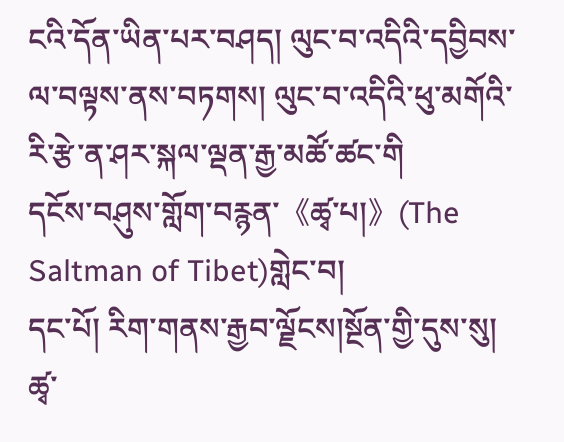ངའི་དོན་ཡིན་པར་བཤད། ལུང་བ་འདིའི་དབྱིབས་ལ་བལྟས་ནས་བཏགས། ལུང་བ་འདིའི་ཕུ་མགོའི་རི་རྩེ་ན་ཤར་སྐལ་ལྡན་རྒྱ་མཚོ་ཚང་གི
དངོས་བཤུས་གློག་བརྙན་《ཚྭ་པ།》(The Saltman of Tibet)གླེང་བ།
དང་པོ། རིག་གནས་རྒྱབ་ལྗོངས།སྔོན་གྱི་དུས་སུ། ཚྭ་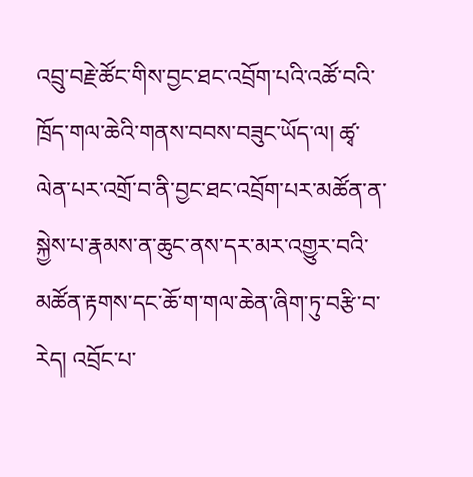འབྲུ་བརྗེ་ཚོང་གིས་བྱང་ཐང་འབྲོག་པའི་འཚོ་བའི་ཁྲོད་གལ་ཆེའི་གནས་བབས་བཟུང་ཡོད་ལ། ཚྭ་ལེན་པར་འགྲོ་བ་ནི་བྱང་ཐང་འབྲོག་པར་མཚོན་ན་སྐྱེས་པ་རྣམས་ན་ཆུང་ནས་དར་མར་འགྱུར་བའི་མཚོན་རྟགས་དང་ཆོ་ག་གལ་ཆེན་ཞིག་ཏུ་བརྩི་བ་རེད། འབྲོང་པ་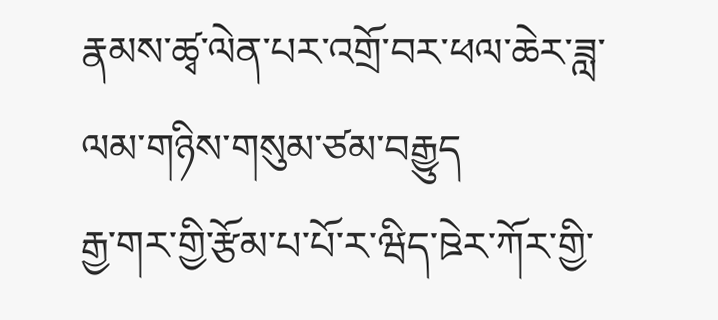རྣམས་ཚྭ་ལེན་པར་འགྲོ་བར་ཕལ་ཆེར་ཟླ་ལམ་གཉིས་གསུམ་ཙམ་བརྒྱུད
རྒྱ་གར་གྱི་རྩོམ་པ་པོ་ར་ཝིད་ཋེར་ཀོར་གྱི་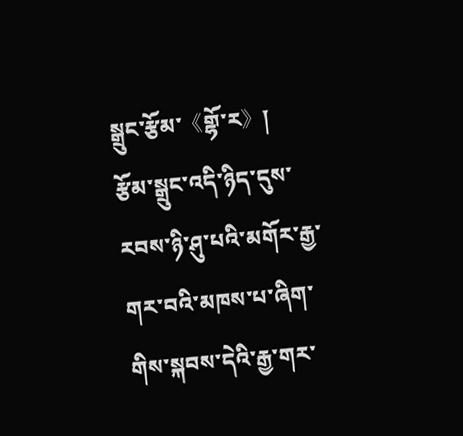སྒྲུང་རྩོམ་《གྷོ་ར》།
རྩོམ་སྒྲུང་འདི་ཉིད་དུས་རབས་ཉི་ཤུ་པའི་མགོར་རྒྱ་གར་བའི་མཁས་པ་ཞིག་གིས་སྐབས་དེའི་རྒྱ་གར་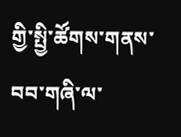གྱི་སྤྱི་ཚོགས་གནས་བབ་གཞི་ལ་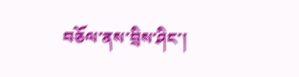བཅོལ་ནས་བྲིས་ཤིང་།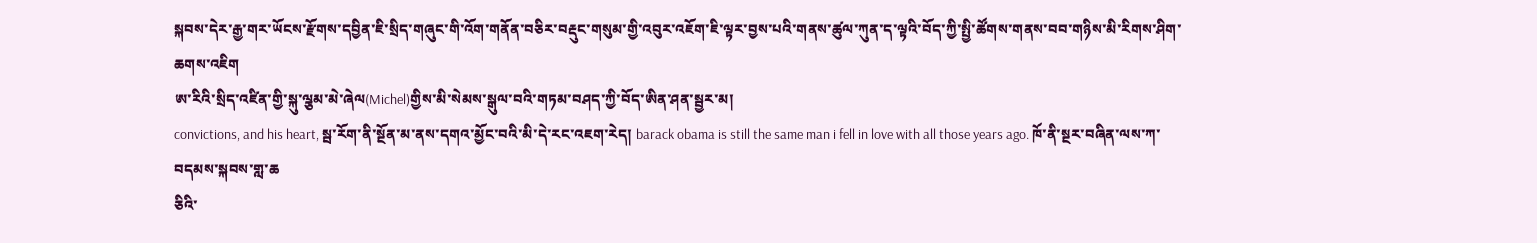སྐབས་དེར་རྒྱ་གར་ཡོངས་རྫོགས་དབྱིན་ཇི་སྲིད་གཞུང་གི་འོག་གནོན་བཅིར་བརྡུང་གསུམ་གྱི་འབུར་འཇོག་ཇི་ལྟར་བྱས་པའི་གནས་ཚུལ་ཀུན་ད་ལྟའི་བོད་ཀྱི་སྤྱི་ཚོགས་གནས་བབ་གཉིས་མི་རིགས་ཤིག་ཆགས་འཇིག
ཨ་རིའི་སྲིད་འཛིན་གྱི་སྐུ་ལྕམ་མེ་ཞེལ(Michel)གྱིས་མི་སེམས་སྒུལ་བའི་གཏམ་བཤད་ཀྱི་བོད་ཨིན་ཤན་སྦྱར་མ།
convictions, and his heart, སྦ་རོག་ནི་སྔོན་མ་ནས་དགའ་མྱོང་བའི་མི་དེ་རང་འཇག་རེད། barack obama is still the same man i fell in love with all those years ago. ཁོ་ནི་སྔར་བཞིན་ལས་ཀ་བདམས་སྐབས་གླ་ཆ
ཅིའི་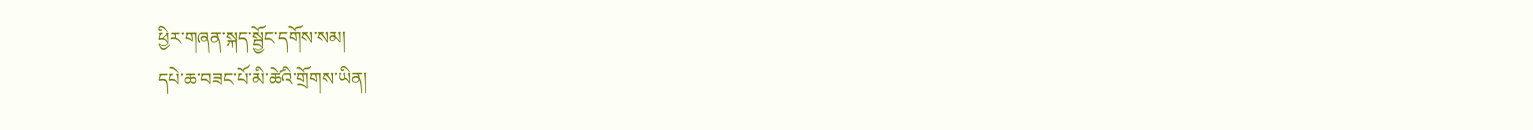ཕྱིར་གཞན་སྐད་སྦྱོང་དགོས་སམ།
དཔེ་ཆ་བཟང་པོ་མི་ཚེའི་གྲོགས་ཡིན།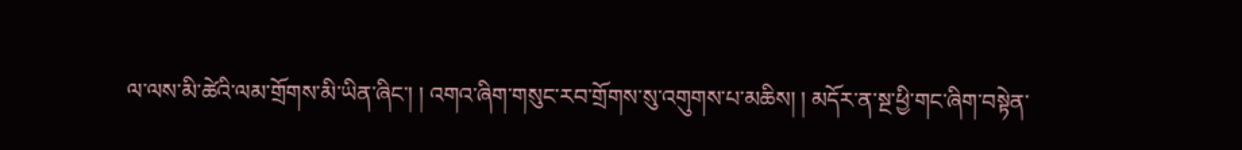ལ་ལས་མི་ཚེའི་ལམ་གྲོགས་མི་ཡིན་ཞིང་། ། འགའ་ཞིག་གསུང་རབ་གྲོགས་སུ་འགུགས་པ་མཆིས། ། མདོར་ན་སྔ་ཕྱི་གང་ཞིག་བསྟེན་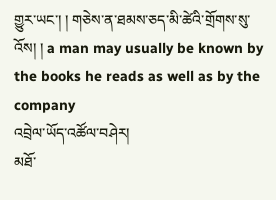གྱུར་ཡང་། ། གཅེས་ན་ཐམས་ཅད་མི་ཚེའི་གྲོགས་སུ་འོས། ། a man may usually be known by the books he reads as well as by the company
འབྲེལ་ཡོད་འཚོལ་བཤེར།
མཐོ་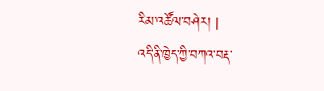རིམ་འཚོལ་བཤེར། |
འདི་ནི་ཁྱེད་ཀྱི་བཀའ་བརྡ་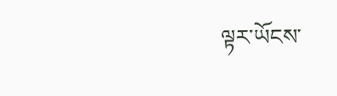ལྟར་ཡོངས་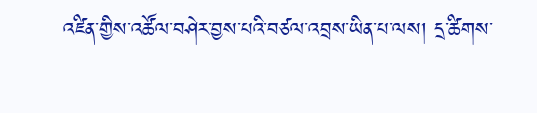འཛིན་གྱིས་འཚོལ་བཤེར་བྱས་པའི་བཙལ་འབྲས་ཡིན་པ་ལས། དྲ་ཚིགས་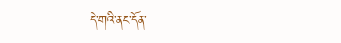དེ་གའི་ནང་དོན་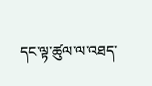དང་ལྟ་ཚུལ་ལ་འཐད་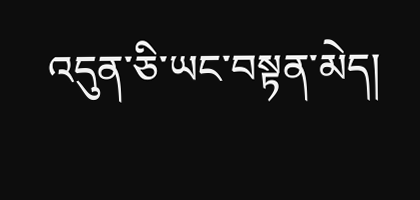འདུན་ཅི་ཡང་བསྟན་མེད།